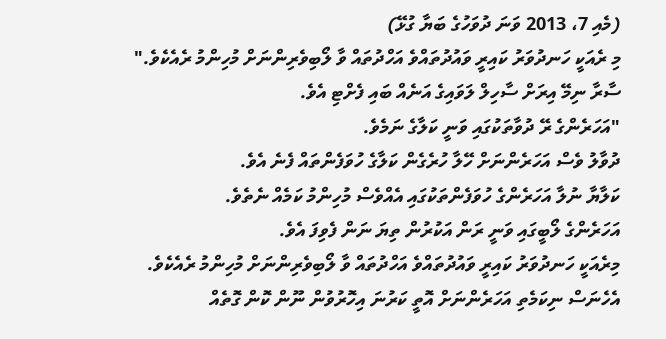(މެއި 7، 2013 ވަނަ ދުވަހުގެ ބަޔާ ގުޅޭ)
މި ރެއަކީ ހަނދުވަރު ކައިރީ ވައުދުތައްވެ އަހްދުތައް ވާ ލޯބިވެރިންނަށް މުހިންމު ރެއެކެވެ."
ސާރާ ނިމޭ އިރަށް ސާހިލް ލަވައިގެ އަނެއް ބައި ފެށްޓި އެވެ.
"އަހަރެންގެ ރޭ ދުވާތަކުގައި ވަނީ ކަލާގެ ނަމެވެ.
ދުވާލު ވެސް އަހަރެންނަށް ހޭލާ ހުރެގެން ކަލާގެ ހުވަފެންތައް ފެނެ އެވެ.
ކަލާޔާ ނުލާ އަހަރެންގެ ހުވަފެންތަކުގައި އެއްވެސް މުހިންމު ކަމެއް ނެތެވެ.
އަހަރެންގެ ލޯބީގައި ވަނީ ރަން އަކުރުން ތިޔަ ނަން ފެވިފަ އެވެ.
މިރެއަކީ ހަނދުވަރު ކައިރީ ވައުދުތައްވެ އަހްދުތައް ވާ ލޯބިވެރިންނަށް މުހިންމު ރެއެކެވެ.
އެހެނަސް ނިކަމެތި އަހަރެންނަށް އޮތީ ކަރުނަ އިހޮރުވުން ނޫން ކޮން ގޮތެއް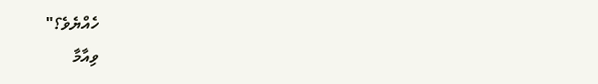ހެއްޔެވެ؟"
ވިއާމާ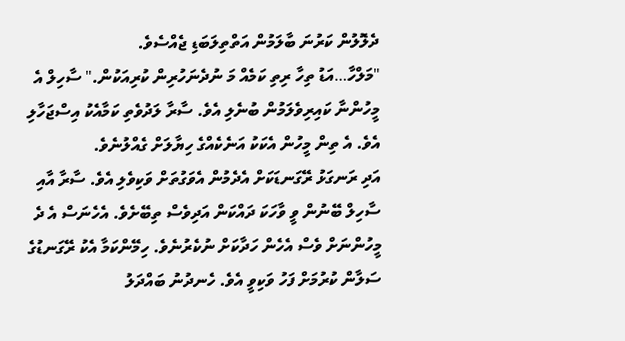ދެލޮލުން ކަރުނަ ބާލަމުން އަތްތިލަބަޑި ޖެއްސެވެ.
"މަލްހާ…އަޑު ތިހާ ރިތި ކަމެއް މަ ނުދެނަހުރިން ކުރިއަކުން." ސާހިލް އެ މީހުންނާ ކައިރިވެލަމުން ބުނެލި އެވެ. ސާރާ ލަދުވެތި ކަމާއެކު އިސްޖަހާލި އެވެ. އެ ތިން މީހުން އެކަކު އަނެކެއްގެ ހިޔާލަށް ގެއްލުނެވެ.
އަދި ރަނގަޅު ރޭގަނޑަކަށް އެދެމުން އެވަގުތަށް ވަކިވެލި އެވެ. ސާރާ އާއި ސާހިލް ބޭނުން ވީ ވާހަކަ ދައްކަން އަދިވެސް ތިބޭށެވެ. އެހެނަސް އެ ދެ މީހުންނަށް ވެސް އެހެން ހަދާކަށް ނުކެރުނެވެ. ހިމޭންކަމާ އެކު ރޭގަނޑުގެ ސަލާން ކުރުމަށް ފަހު ވަކިވީ އެވެ. ހެނދުނު ބައްދަލު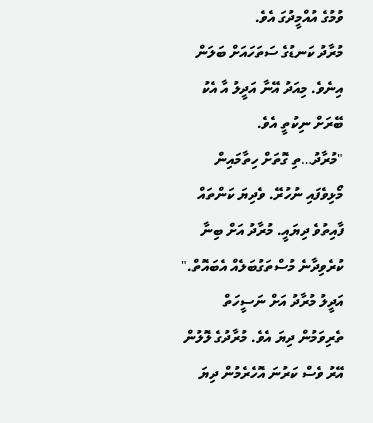ވުމުގެ އުއްމީދުގަ އެވެ.
މުރާދު ކަނޑުގެ ސަތަހައަށް ބަލަން އިނެވެ. މިއަދު އޭނާ އަދީލު އާ އެކު ބޭރަށް ނިކުތީ އެވެ.
"މުރާދު…ތި ގޮތަށް ހިތާމައިން މޯޅިވެފައި ނުހުރޭ. ވެދިޔަ ކަންތައް ފާއިތުވެ ދިޔައީ. މުރާދު އަށް ބިނާ ކުރެވިދާނެ މުސްތަގުބަލެއް އެބައޮތް." އަދީލު މުރާދު އަށް ނަސީހަތް ތެރިވަމުން ދިޔަ އެވެ. މުރާދުގެ ލޮލުން އޭރު ވެސް ކަރުނަ އޮހެރެމުން ދިޔަ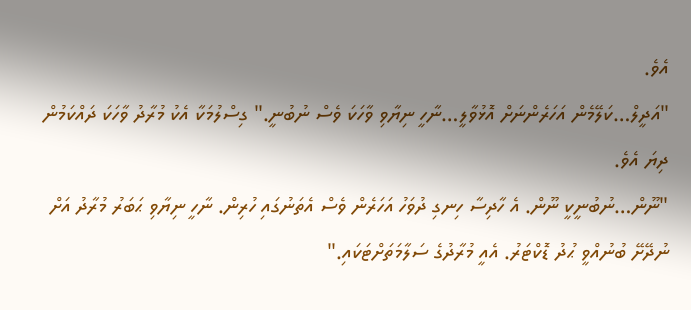އެވެ.
"އަދީލް…ކަލޭމެން އަހަރެންނަށް އޮޅުވާލީ…ނާހީ ނިޔާވި ވާހަކަ ވެސް ނުބުނީ." ގިސްލުމަކާ އެކު މުރާދު ވާހަކަ ދައްކަމުން ދިޔަ އެވެ.
"ނޫން…ނުބުނީކީ ނޫން. އެ ހާދިސާ ހިނގި ދުވަހު އަހަރެން ވެސް އެތަނުގައި ހުރިން. ނާހީ ނިޔާވި ޙަބަރު މުރާދު އަށް ނުދޭށޭ ބުނުއްވީ ޙުދު ޑޮކްޓަރު. އެއީ މުރާދުގެ ސަލާމަތަށްޓަކައި."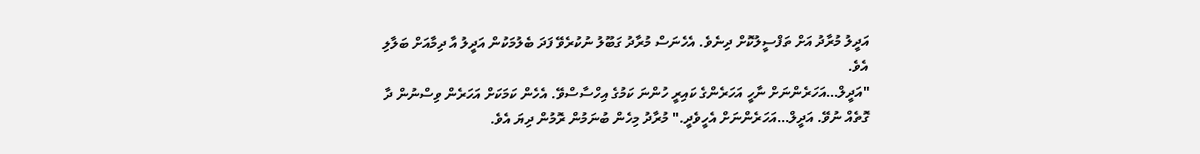އަދީލު މުރާދު އަށް ތަފްސީލުކޮށް ދިނެވެ. އެހެނަސް މުރާދު ގަބޫލު ނުކުރެވޭ ފަދަ ބެލުމަކުން އަދީލު އާ ދިމާއަށް ބަލާލި އެވެ.
"އަދީލް…އަހަރެންނަށް ނާހީ އަހަރެންގެ ކައިރީ ހުންނަ ކަމުގެ އިހްސާސްވޭ. އެހެން ކަމަކަށް އަހަރެން ވިސްނުން ދާ ގޮތެއް ނުވޭ. އަދީލް…އަހަރެންނަށް އެހީވެދީ." މުރާދު މިހެން ބުނަމުން ރޮމުން ދިޔަ އެވެ.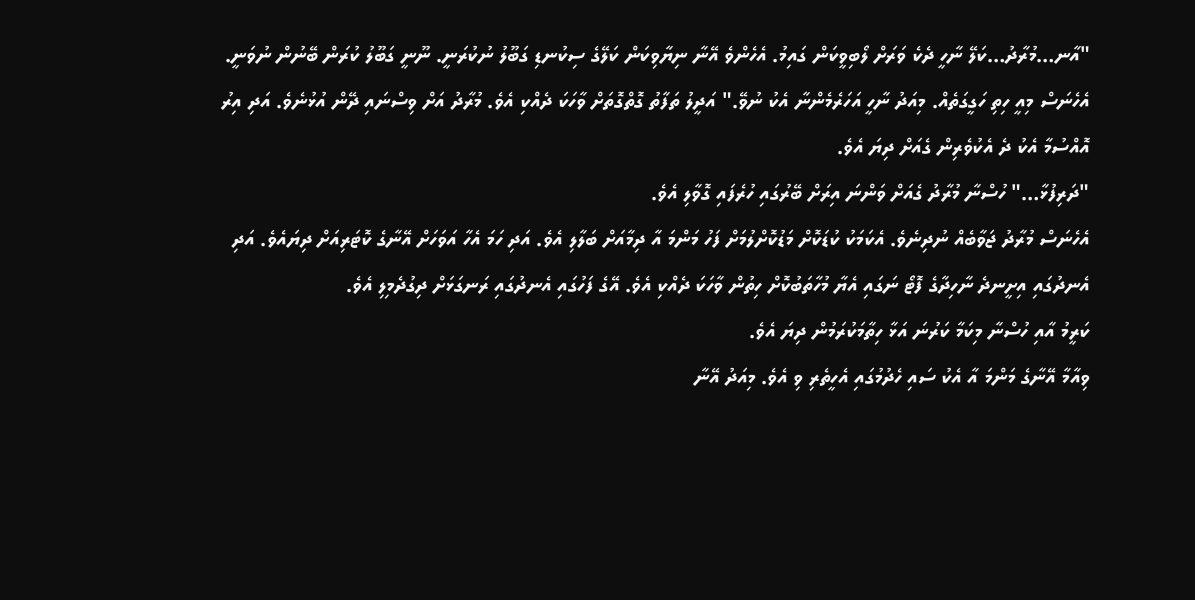"އާނ…މުރާދު…ކަލޭ ނާހީ ދެކެ ވަރަށް ލޯބިވީކަން ގައިމު. އެހެންވެ އޭނާ ނިޔާވިކަން ކަލޭގެ ސިކުނޑި ގަބޫލު ނުކުރަނީ. ނޫނީ ގަބޫލު ކުރަން ބޭނުން ނުވަނީ. އެހެނަސް މިއީ ހިތި ހަގީގަތެއް. މިއަދު ނާހީ އަހަރެމެންނާ އެކު ނުވޭ." އަދީލު ތަފާތު ގޮތްގޮތަށް ވާހަކަ ދެއްކި އެވެ. މުރާދު އަށް ވިސްނައި ދޭން އުޅުނެވެ. އަދި އިރު އޮއްސުމާ އެކު ދެ އެކުވެރިން ގެއަށް ދިޔަ އެވެ.
"ދަރިފުޅާ…" ހުސްނާ މުރާދު ގެއަށް ވަންނަ އިރަށް ބޭރުގައި ހުރެފައި ގޮވާލި އެވެ.
އެހެނަސް މުރާދު ޖަވާބެއް ނުދިނެވެ. އެކަމަކު ކުޑަކޮށް މަޑުކޮށްލުމަށް ފަހު މަންމަ އާ ދިމާއަށް ބަލާލި އެވެ. އަދި ހަމަ އެހާ އަވަހަށް އޭނާގެ ކޮޓަރިއަށް ދިޔައެވެ. އަދި އެނދުގައި އިށީނދެ ނާހިދާގެ ފޮޓޯ ނަގައި އެޔާ މުހާތަބުކޮށް ހިތުން ވާހަކަ ދެއްކި އެވެ. އޭގެ ފަހުގައި އެނދުގައި ރަނގަޅަށް ދިގުދެމިލި އެވެ.
ކަރީމު އާއި ހުސްނާ މިކަމާ ކަރުނަ އަޅާ ހިތާމަކުރަމުން ދިޔަ އެވެ.
ވިއާމާ އޭނާގެ މަންމަ އާ އެކު ސައި ހެދުމުގައި އެހީތެރި ވި އެވެ. މިއަދު އޭނާ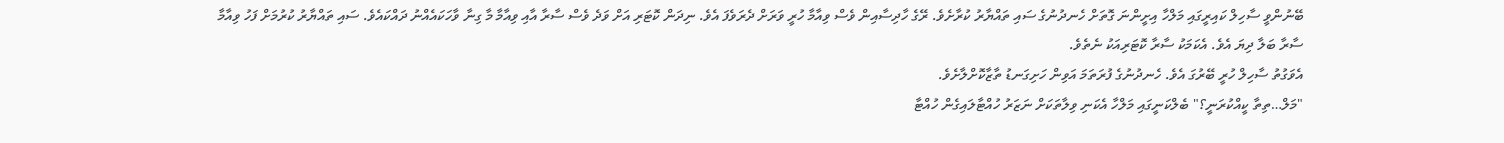ބޭނުންވީ ސާހިލް ކައިރީގައި މަލްހާ އިށީންނަ ގޮތަށް ހެނދުނުގެ ސައި ތައްޔާރު ކުރާށެވެ. ރޭގެ ހާދިސާއިން ވެސް ވިއާމާ ހުރީ ވަރަށް ދެރަވެފަ އެވެ. ނިދަން ކޮޓަރި އަށް ވަދެ ވެސް ސާރާ އާއި ވިއާމާ މާ ގިނާ ވާހަކައެއްނު ދައްކައެވެ. ސައި ތައްޔާރު ކުރުމަށް ފަހު ވިއާމާ ސާރާ ބަލާ ދިޔަ އެވެ. އެކަމަކު ސާރާ ކޮޓަރިއަކު ނެތެވެ.
އެވަގުތު ސާހިލް ހުރީ ބޭރުގަ އެވެ. ހެނދުނުގެ ފުރަތަމަ އަވިން ހަށިގަނޑު ތާޒާކޮށްލާށެވެ.
"މަލް…ތިތާ ކީއްކުރަނީ؟" ބެލްކަނީގައި މަލްހާ އެކަނި ވިލާތަކަށް ނަޒަރު ހުއްޓާލައިގެން ހުއްޓާ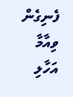ފެނިގެން ވިއާމާ އަހާލި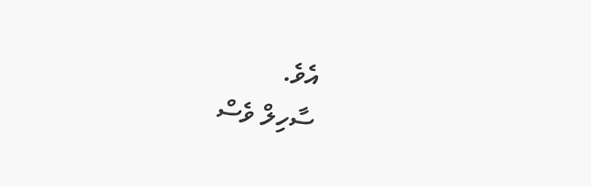އެވެ.
ސާހިލް ވެސް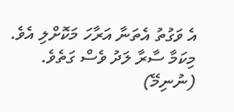އެ ވަގުތު އެތަނާ އަރާހަ މަކޮށްލި އެވެ. މިކަމާ ސާރާ ލަދު ވެސް ގަތެވެ.
(ނުނިމޭ)